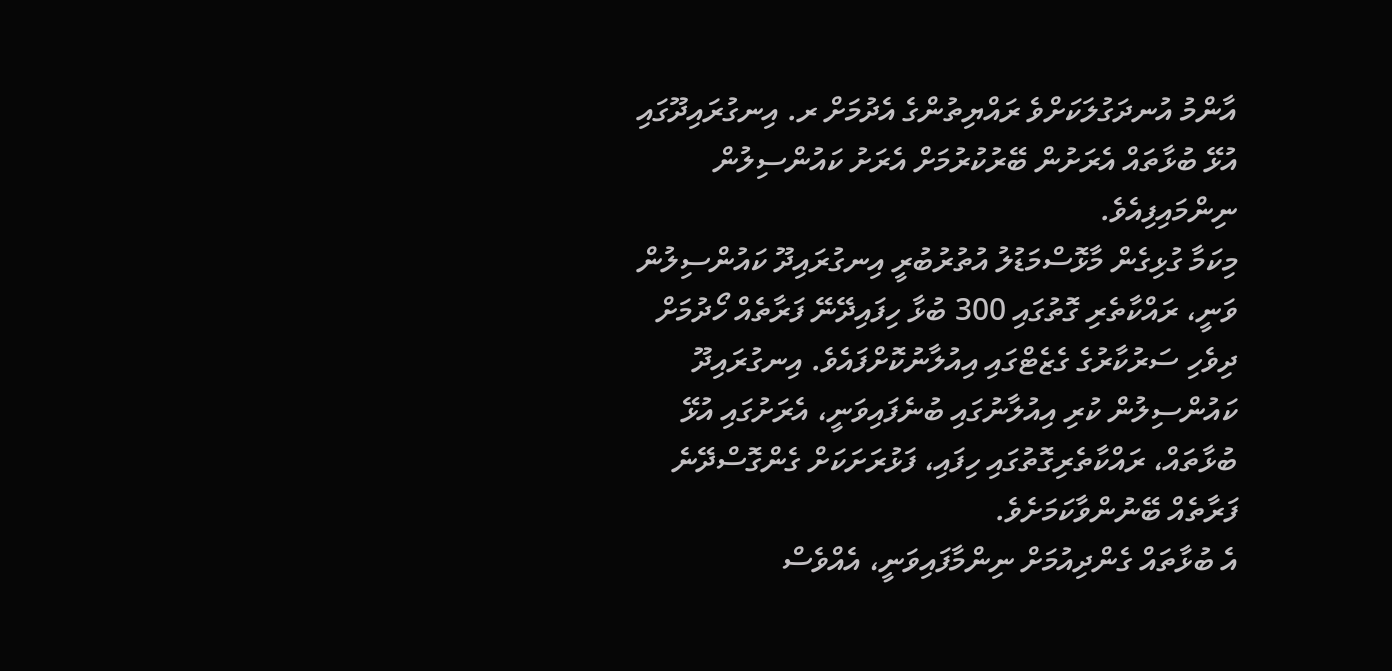އާންމު އުނދަގުލަކަށްވެ ރައްޔިތުންގެ އެދުމަށް ރ. އިނގުރައިދޫގައި އުޅޭ ބުޅާތައް އެރަށުން ބޭރުކުރުމަށް އެރަށު ކައުންސިލުން ނިންމައިފިއެވެ.
މިކަމާ ގުޅިގެން މާޅޮސްމަޑުލު އުތުރުބުރީ އިނގުރައިދޫ ކައުންސިލުން ވަނީ، ރައްކާތެރި ގޮތުގައި 300 ބުޅާ ހިފައިދޭނޭ ފަރާތެއް ހޯދުމަށް ދިވެހި ސަރުކާރުގެ ގެޒެޓްގައި އިއުލާނުކޮށްފައެވެ. އިނގުރައިދޫ ކައުންސިލުން ކުރި އިއުލާނުގައި ބުނެފައިވަނީ، އެރަށުގައި އުޅޭ ބުޅާތައް، ރައްކާތެރިގޮތުގައި ހިފައި، ފަޅުރަށަކަށް ގެންގޮސްދޭނެ ފަރާތެއް ބޭނުންވާކަމަށެވެ.
އެ ބުޅާތައް ގެންދިއުމަށް ނިންމާފައިވަނީ، އެއްވެސް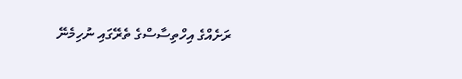ރަށެއްގެ އިހްތިސާސްގެ ތެރޭގައި ނުހިމެނޭ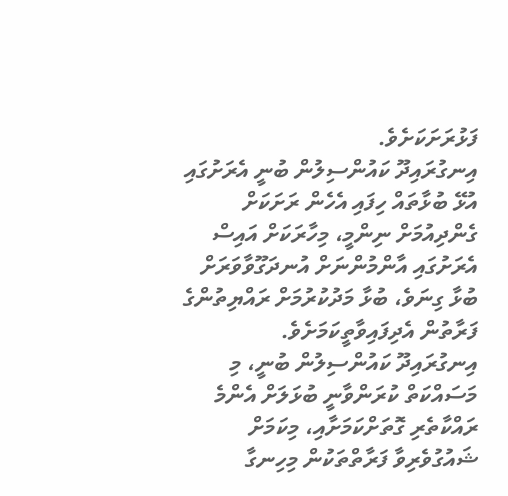ފަޅުރަށަކަށެވެ.
އިނގުރައިދޫ ކައުންސިލުން ބުނީ އެރަށުގައި އުޅޭ ބުޅާތައް ހިފައި އެހެން ރަށަކަށް ގެންދިއުމަށް ނިންމީ، މިހާރަކަށް އައިސް އެރަށުގައި އާންމުންނަށް އުނދަގޫވާވަރަށް ބުޅާ ގިނަވެ، ބުޅާ މަދުކުރުމަށް ރައްޔިތުންގެ ފަރާތުން އެދިފައިވާތީކަމަށެވެ.
އިނގުރައިދޫ ކައުންސިލުން ބުނީ، މި މަސައްކަތް ކުރަންވާނީ ބުޅަލަށް އެންމެ ރައްކާތެރި ގޮތަށްކަމަށާއި، މިކަމަށް ޝައުގުވެރިވާ ފަރާތްތަކުން މިހިނގާ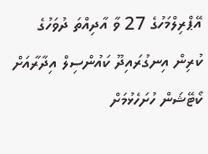އޭޕްރިލްމަހުގެ 27 ވާ އާދިއްތަ ދުވަހުގެ ކުރިން އިނގުރައިދޫ ކައުންސިލް އިދާރާއަށް ކޯޓޭޝަން ހުށަހެޅުމަށް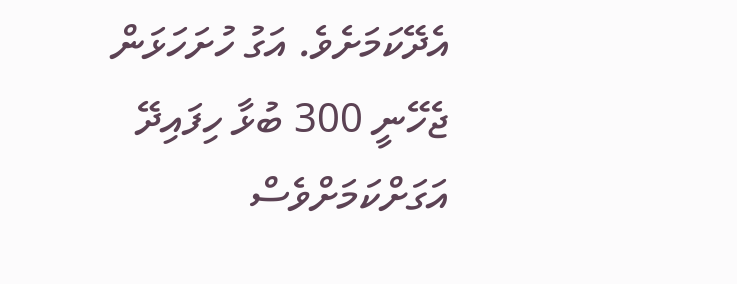އެދޭކަމަށެވެ. އަގު ހުށަހަޅަން ޖެހޭނީ 300 ބުޅާ ހިފައިދޭ އަގަށްކަމަށްވެސް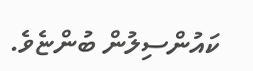ކައުންސިލުން ބުންޏެވެ.